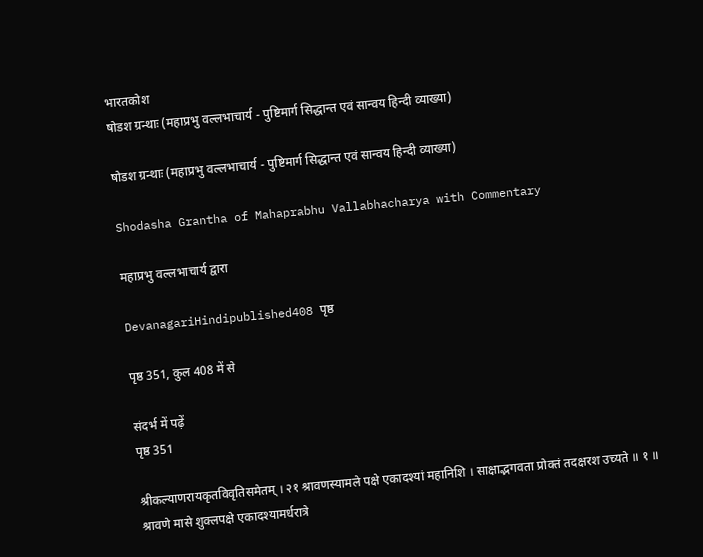भारतकोश
षोडश ग्रन्थाः (महाप्रभु वल्लभाचार्य - पुष्टिमार्ग सिद्धान्त एवं सान्वय हिन्दी व्याख्या)

षोडश ग्रन्थाः (महाप्रभु वल्लभाचार्य - पुष्टिमार्ग सिद्धान्त एवं सान्वय हिन्दी व्याख्या)

Shodasha Grantha of Mahaprabhu Vallabhacharya with Commentary

महाप्रभु वल्लभाचार्य द्वारा

DevanagariHindipublished408 पृष्ठ

पृष्ठ 351, कुल 408 में से

संदर्भ में पढ़ें
पृष्ठ 351

श्रीकल्याणरायकृतविवृतिसमेतम् । २१ श्रावणस्यामले पक्षे एकादश्यां महानिशि । साक्षाद्भगवता प्रोक्तं तदक्षरश उच्यते ॥ १ ॥ श्रावणे मासे शुक्लपक्षे एकादश्यामर्धरात्रे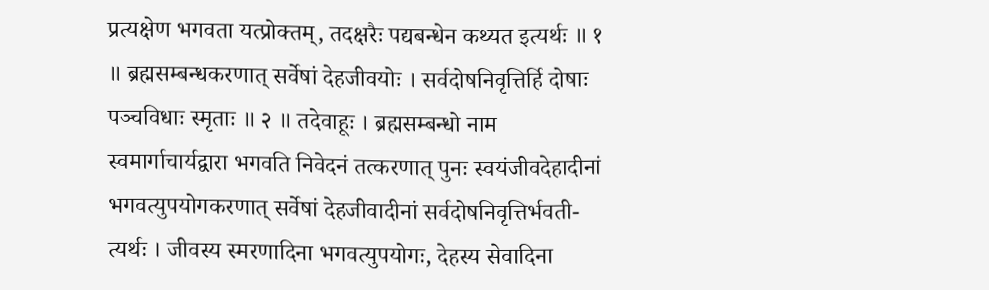प्रत्यक्षेण भगवता यत्प्रोक्तम्, तदक्षरैः पद्यबन्धेन कथ्यत इत्यर्थः ॥ १ ॥ ब्रह्मसम्बन्धकरणात् सर्वेषां देहजीवयोः । सर्वदोषनिवृत्तिर्हि दोषाः पञ्चविधाः स्मृताः ॥ २ ॥ तदेवाहूः । ब्रह्मसम्बन्धो नाम स्वमार्गाचार्यद्वारा भगवति निवेदनं तत्करणात् पुनः स्वयंजीवदेहादीनां भगवत्युपयोगकरणात् सर्वेषां देहजीवादीनां सर्वदोषनिवृत्तिर्भवती- त्यर्थः । जीवस्य स्मरणादिना भगवत्युपयोगः, देहस्य सेवादिना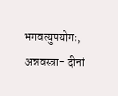भगवत्युपयोगः, अन्नवस्त्रा- दीनां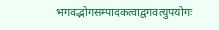भगवद्भोगसम्पादकत्वाद्वगवत्युपयोगः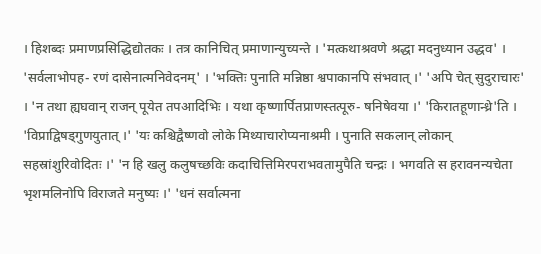। हिशब्दः प्रमाणप्रसिद्धिद्योतकः । तत्र कानिचित् प्रमाणान्युच्यन्ते । 'मत्कथाश्रवणे श्रद्धा मदनुध्यान उद्धव' । 'सर्वलाभोपह- रणं दासेनात्मनिवेदनम्' । 'भक्तिः पुनाति मन्निष्ठा श्वपाकानपि संभवात् ।' 'अपि चेत् सुदुराचारः' । 'न तथा ह्यघवान् राजन् पूयेत तपआदिभिः । यथा कृष्णार्पितप्राणस्तत्पूरु- षनिषेवया ।' 'किरातहूणान्ध्रे'ति । 'विप्राद्विषड्गुणयुतात् ।' 'यः कश्चिद्वैष्णवो लोके मिथ्याचारोप्यनाश्रमी । पुनाति सकलान् लोकान् सहस्रांशुरिवोदितः ।' 'न हि खलु कलुषच्छविः कदाचित्तिमिरपराभवतामुपैति चन्द्रः । भगवति स हरावनन्यचेता भृशमलिनोपि विराजते मनुष्यः ।' 'धनं सर्वात्मना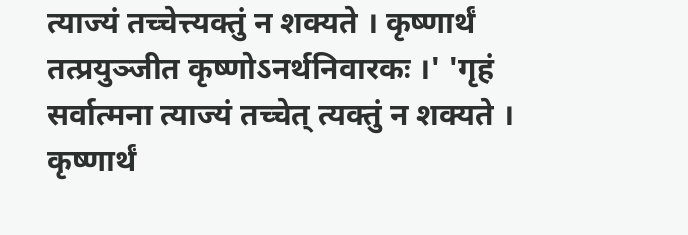त्याज्यं तच्चेत्त्यक्तुं न शक्यते । कृष्णार्थं तत्प्रयुञ्जीत कृष्णोऽनर्थनिवारकः ।' 'गृहं सर्वात्मना त्याज्यं तच्चेत् त्यक्तुं न शक्यते । कृष्णार्थं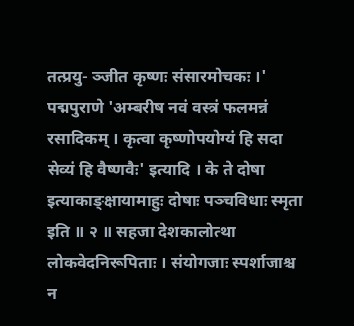तत्प्रयु- ञ्जीत कृष्णः संसारमोचकः ।' पद्मपुराणे 'अम्बरीष नवं वस्त्रं फलमन्नं रसादिकम् । कृत्वा कृष्णोपयोग्यं हि सदा सेव्यं हि वैष्णवैः' इत्यादि । के ते दोषा इत्याकाङ्क्षायामाहुः दोषाः पञ्चविधाः स्मृता इति ॥ २ ॥ सहजा देशकालोत्था लोकवेदनिरूपिताः । संयोगजाः स्पर्शाजाश्च न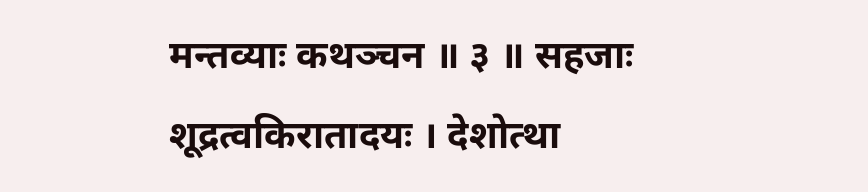मन्तव्याः कथञ्चन ॥ ३ ॥ सहजाः शूद्रत्वकिरातादयः । देशोत्था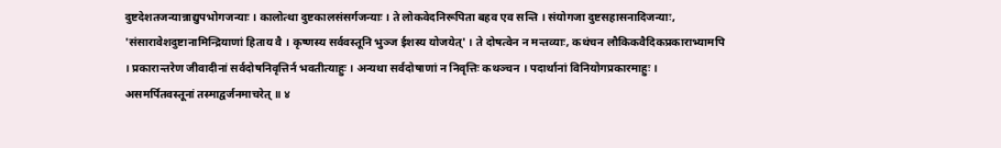दुष्टदेशतजन्यान्नाद्युपभोगजन्याः । कालोत्था दुष्टकालसंसर्गजन्याः । ते लोकवेदनिरूपिता बहव एव सन्ति । संयोगजा दुष्टसहासनादिजन्याः, 'संसारावेशदुष्टानामिन्द्रियाणां हिताय वै । कृष्णस्य सर्ववस्तूनि भुञ्ज ईशस्य योजयेत्' । ते दोषत्वेन न मन्तव्याः, कथंचन लौकिकवैदिकप्रकाराभ्यामपि । प्रकारान्तरेण जीवादीनां सर्वदोषनिवृत्तिर्न भवतीत्याहुः । अन्यथा सर्वदोषाणां न निवृत्तिः कथञ्चन । पदार्थानां विनियोगप्रकारमाहुः । असमर्पितवस्तूनां तस्माद्वर्जनमाचरेत् ॥ ४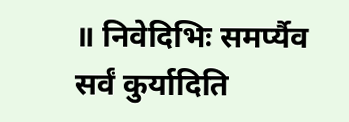॥ निवेदिभिः समर्प्यैव सर्वं कुर्यादिति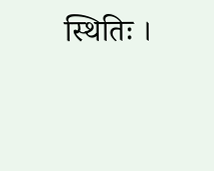स्थितिः ।